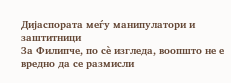Дијаспората меѓу манипулатори и заштитници
За Филипче, по сѐ изгледа, воопшто не е вредно да се размисли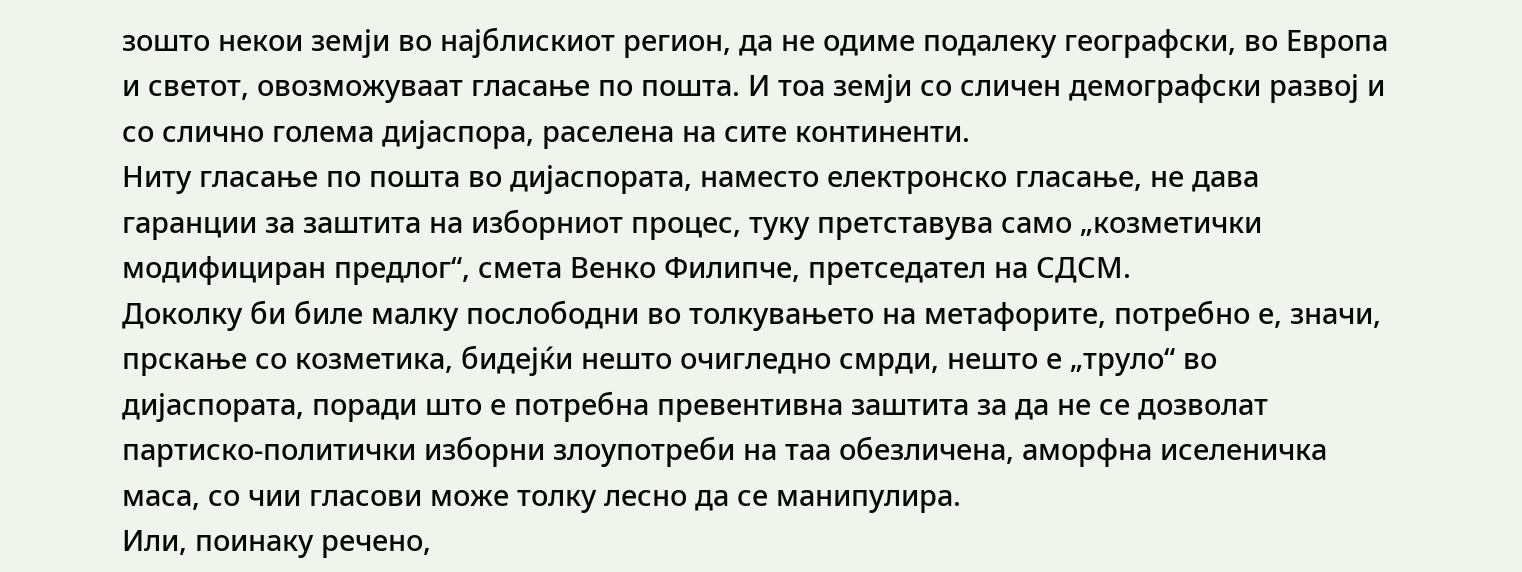зошто некои земји во најблискиот регион, да не одиме подалеку географски, во Европа и светот, овозможуваат гласање по пошта. И тоа земји со сличен демографски развој и со слично голема дијаспора, раселена на сите континенти.
Ниту гласање по пошта во дијаспората, наместо електронско гласање, не дава гаранции за заштита на изборниот процес, туку претставува само „козметички модифициран предлог“, смета Венко Филипче, претседател на СДСМ.
Доколку би биле малку послободни во толкувањето на метафорите, потребно е, значи, прскање со козметика, бидејќи нешто очигледно смрди, нешто е „труло“ во дијаспората, поради што е потребна превентивна заштита за да не се дозволат партиско-политички изборни злоупотреби на таа обезличена, аморфна иселеничка маса, со чии гласови може толку лесно да се манипулира.
Или, поинаку речено,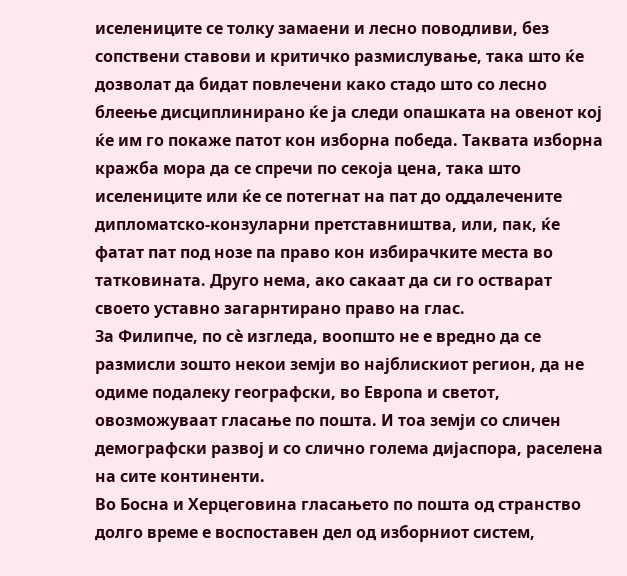иселениците се толку замаени и лесно поводливи, без сопствени ставови и критичко размислување, така што ќе дозволат да бидат повлечени како стадо што со лесно блеење дисциплинирано ќе ја следи опашката на овенот кој ќе им го покаже патот кон изборна победа. Таквата изборна кражба мора да се спречи по секоја цена, така што иселениците или ќе се потегнат на пат до оддалечените дипломатско-конзуларни претставништва, или, пак, ќе фатат пат под нозе па право кон избирачките места во татковината. Друго нема, ако сакаат да си го остварат своето уставно загарнтирано право на глас.
За Филипче, по сѐ изгледа, воопшто не е вредно да се размисли зошто некои земји во најблискиот регион, да не одиме подалеку географски, во Европа и светот, овозможуваат гласање по пошта. И тоа земји со сличен демографски развој и со слично голема дијаспора, раселена на сите континенти.
Во Босна и Херцеговина гласањето по пошта од странство долго време е воспоставен дел од изборниот систем,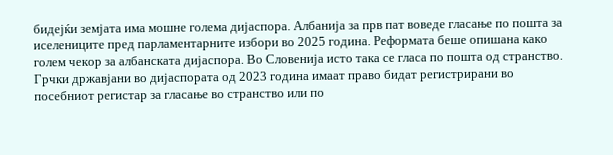бидејќи земјата има мошне голема дијаспора. Албанија за прв пат воведе гласање по пошта за иселениците пред парламентарните избори во 2025 година. Реформата беше опишана како голем чекор за албанската дијаспора. Во Словенија исто така се гласа по пошта од странство.
Грчки државјани во дијаспората од 2023 година имаат право бидат регистрирани во посебниот регистар за гласање во странство или по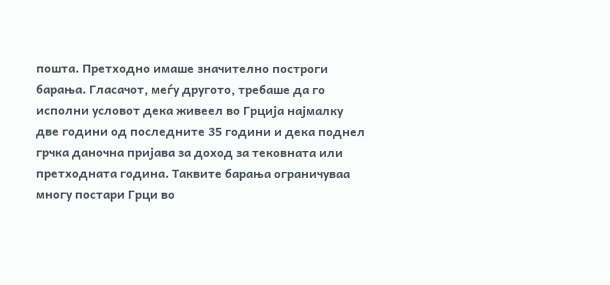пошта. Претходно имаше значително построги барања. Гласачот, меѓу другото, требаше да го исполни условот дека живеел во Грција најмалку две години од последните 35 години и дека поднел грчка даночна пријава за доход за тековната или претходната година. Таквите барања ограничуваа многу постари Грци во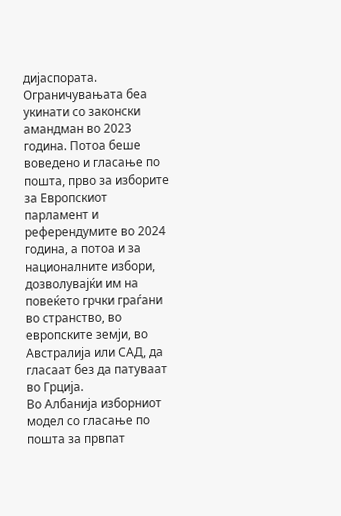дијаспората.
Ограничувањата беа укинати со законски амандман во 2023 година. Потоа беше воведено и гласање по пошта, прво за изборите за Европскиот парламент и референдумите во 2024 година, а потоа и за националните избори, дозволувајќи им на повеќето грчки граѓани во странство, во европските земји, во Австралија или САД, да гласаат без да патуваат во Грција.
Во Албанија изборниот модел со гласање по пошта за првпат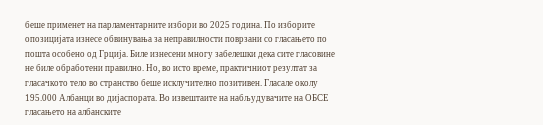беше применет на парламентарните избори во 2025 година. По изборите опозицијата изнесе обвинувања за неправилности поврзани со гласањето по пошта особено од Грција. Биле изнесени многу забелешки дека сите гласовине не биле обработени правилно. Но, во исто време, практичниот резултат за гласачкото тело во странство беше исклучително позитивен. Гласале околу 195.000 Албанци во дијаспората. Во извештаите на набљудувачите на ОБСЕ гласањето на албанските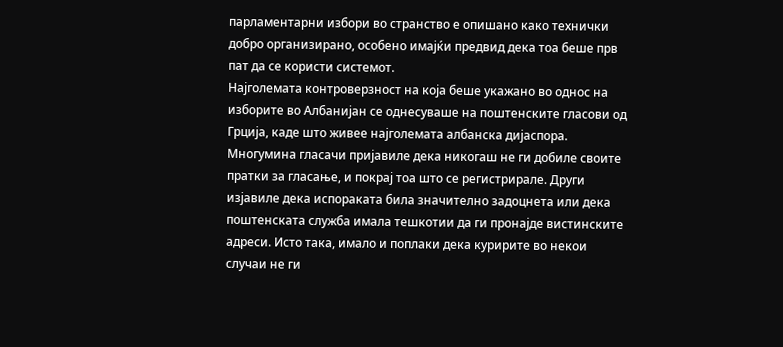парламентарни избори во странство е опишано како технички добро организирано, особено имајќи предвид дека тоа беше прв пат да се користи системот.
Најголемата контроверзност на која беше укажано во однос на изборите во Албанијан се однесуваше на поштенските гласови од Грција, каде што живее најголемата албанска дијаспора. Многумина гласачи пријавиле дека никогаш не ги добиле своите пратки за гласање, и покрај тоа што се регистрирале. Други изјавиле дека испораката била значително задоцнета или дека поштенската служба имала тешкотии да ги пронајде вистинските адреси. Исто така, имало и поплаки дека куририте во некои случаи не ги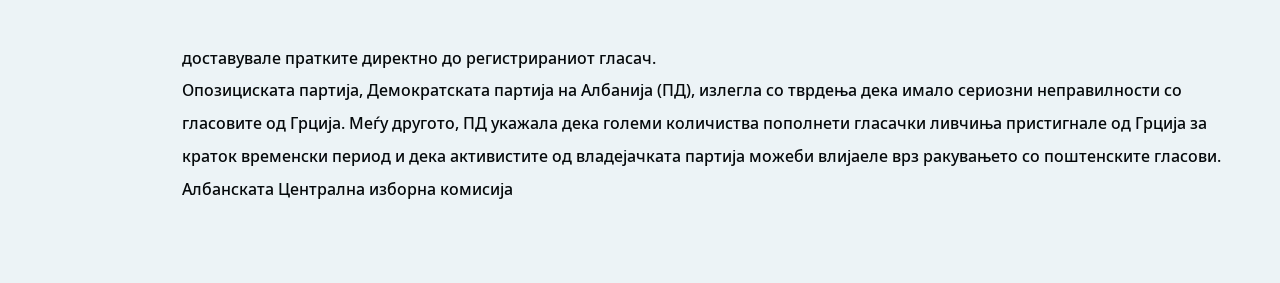доставувале пратките директно до регистрираниот гласач.
Опозициската партија, Демократската партија на Албанија (ПД), излегла со тврдења дека имало сериозни неправилности со гласовите од Грција. Меѓу другото, ПД укажала дека големи количиства пополнети гласачки ливчиња пристигнале од Грција за краток временски период и дека активистите од владејачката партија можеби влијаеле врз ракувањето со поштенските гласови. Албанската Централна изборна комисија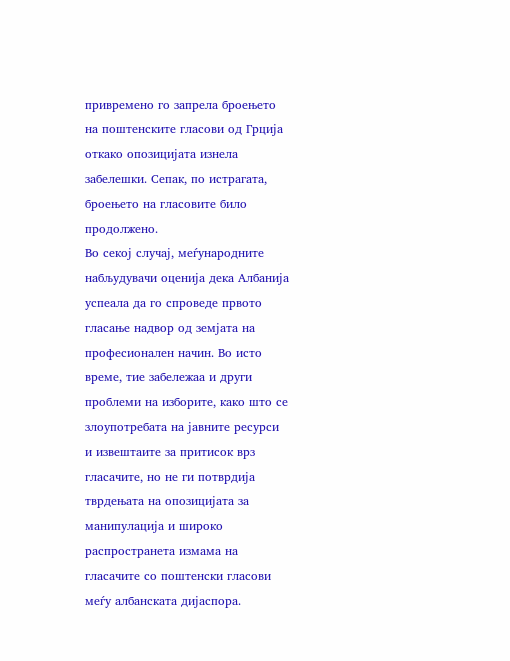привремено го запрела броењето на поштенските гласови од Грција откако опозицијата изнела забелешки. Сепак, по истрагата, броењето на гласовите било продолжено.
Во секој случај, меѓународните набљудувачи оценија дека Албанија успеала да го спроведе првото гласање надвор од земјата на професионален начин. Во исто време, тие забележаа и други проблеми на изборите, како што се злоупотребата на јавните ресурси и извештаите за притисок врз гласачите, но не ги потврдија тврдењата на опозицијата за манипулација и широко распространета измама на гласачите со поштенски гласови меѓу албанската дијаспора.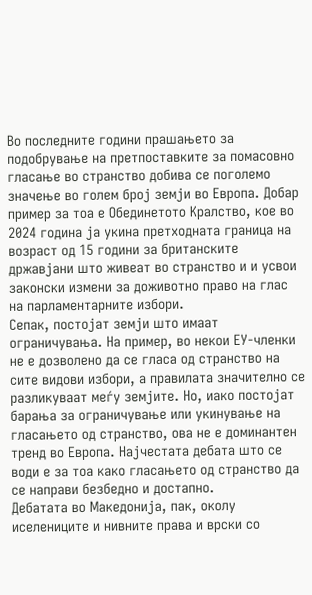Во последните години прашањето за подобрување на претпоставките за помасовно гласање во странство добива се поголемо значење во голем број земји во Европа. Добар пример за тоа е Обединетото Кралство, кое во 2024 година ја укина претходната граница на возраст од 15 години за британските државјани што живеат во странство и и усвои законски измени за доживотно право на глас на парламентарните избори.
Сепак, постојат земји што имаат ограничувања. На пример, во некои ЕУ-членки не е дозволено да се гласа од странство на сите видови избори, а правилата значително се разликуваат меѓу земјите. Но, иако постојат барања за ограничување или укинување на гласањето од странство, ова не е доминантен тренд во Европа. Најчестата дебата што се води е за тоа како гласањето од странство да се направи безбедно и достапно.
Дебатата во Македонија, пак, околу иселениците и нивните права и врски со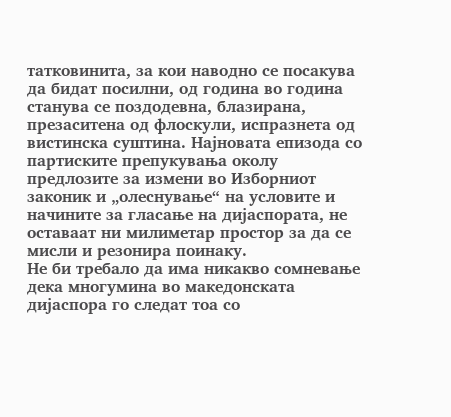татковинита, за кои наводно се посакува да бидат посилни, од година во година станува се поздодевна, блазирана, презаситена од флоскули, испразнета од вистинска суштина. Најновата епизода со партиските препукувања околу предлозите за измени во Изборниот законик и „олеснување“ на условите и начините за гласање на дијаспората, не оставаат ни милиметар простор за да се мисли и резонира поинаку.
Не би требало да има никакво сомневање дека многумина во македонската дијаспора го следат тоа со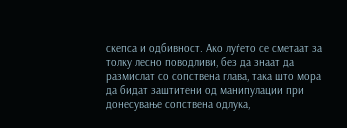скепса и одбивност. Ако луѓето се сметаат за толку лесно поводливи, без да знаат да размислат со сопствена глава, така што мора да бидат заштитени од манипулации при донесување сопствена одлука,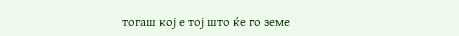тогаш кој е тој што ќе го земе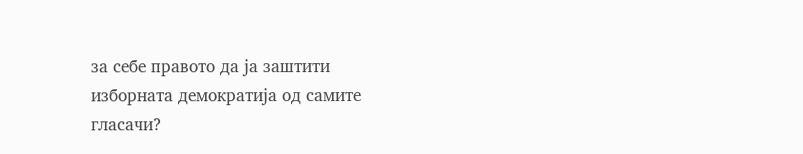за себе правото да ја заштити изборната демократија од самите гласачи?